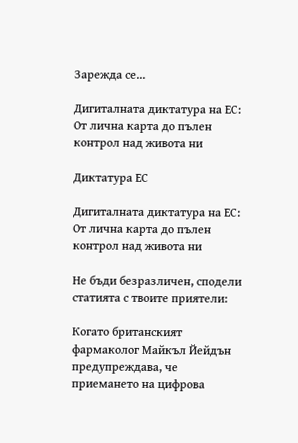Зарежда се...

Дигиталната диктатура на ЕС: От лична карта до пълен контрол над живота ни

Диктатура ЕС

Дигиталната диктатура на ЕС: От лична карта до пълен контрол над живота ни

Не бъди безразличен, сподели статията с твоите приятели:

Когато британският фармаколог Майкъл Йейдън предупреждава, че приемането на цифрова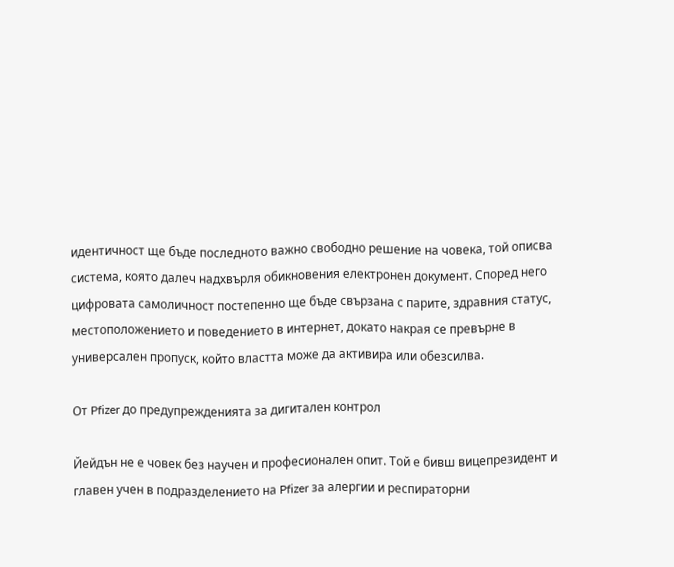идентичност ще бъде последното важно свободно решение на човека, той описва система, която далеч надхвърля обикновения електронен документ. Според него цифровата самоличност постепенно ще бъде свързана с парите, здравния статус, местоположението и поведението в интернет, докато накрая се превърне в универсален пропуск, който властта може да активира или обезсилва.

От Pfizer до предупрежденията за дигитален контрол

Йейдън не е човек без научен и професионален опит. Той е бивш вицепрезидент и главен учен в подразделението на Pfizer за алергии и респираторни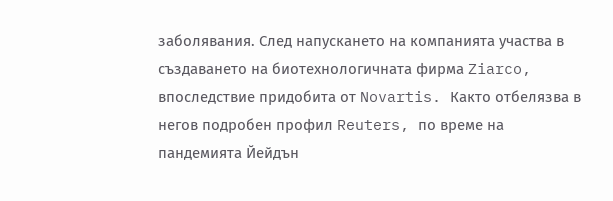заболявания. След напускането на компанията участва в създаването на биотехнологичната фирма Ziarco, впоследствие придобита от Novartis. Както отбелязва в негов подробен профил Reuters, по време на пандемията Йейдън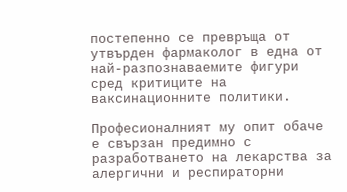постепенно се превръща от утвърден фармаколог в една от най-разпознаваемите фигури сред критиците на ваксинационните политики.

Професионалният му опит обаче е свързан предимно с разработването на лекарства за алергични и респираторни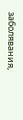заболявания,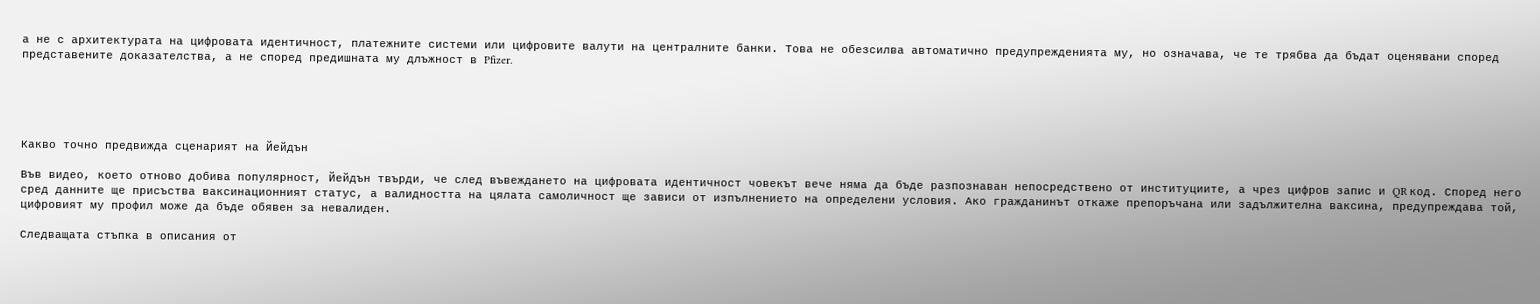а не с архитектурата на цифровата идентичност, платежните системи или цифровите валути на централните банки. Това не обезсилва автоматично предупрежденията му, но означава, че те трябва да бъдат оценявани според представените доказателства, а не според предишната му длъжност в Pfizer.





Какво точно предвижда сценарият на Йейдън

Във видео, което отново добива популярност, Йейдън твърди, че след въвеждането на цифровата идентичност човекът вече няма да бъде разпознаван непосредствено от институциите, а чрез цифров запис и QR код. Според него сред данните ще присъства ваксинационният статус, а валидността на цялата самоличност ще зависи от изпълнението на определени условия. Ако гражданинът откаже препоръчана или задължителна ваксина, предупреждава той, цифровият му профил може да бъде обявен за невалиден.

Следващата стъпка в описания от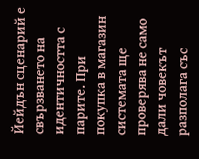Йейдън сценарий е свързването на идентичността с парите. При покупка в магазин системата ще проверява не само дали човекът разполага със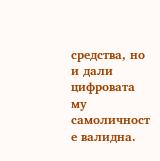средства, но и дали цифровата му самоличност е валидна.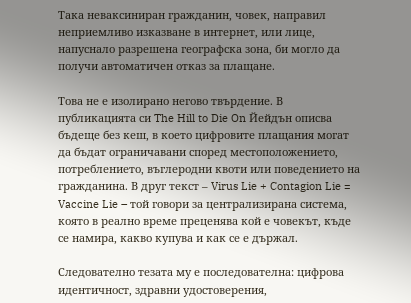Така неваксиниран гражданин, човек, направил неприемливо изказване в интернет, или лице, напуснало разрешена географска зона, би могло да получи автоматичен отказ за плащане.

Това не е изолирано негово твърдение. В публикацията си The Hill to Die On Йейдън описва бъдеще без кеш, в което цифровите плащания могат да бъдат ограничавани според местоположението, потреблението, въглеродни квоти или поведението на гражданина. В друг текст – Virus Lie + Contagion Lie = Vaccine Lie – той говори за централизирана система, която в реално време преценява кой е човекът, къде се намира, какво купува и как се е държал.

Следователно тезата му е последователна: цифрова идентичност, здравни удостоверения,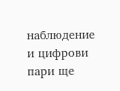наблюдение и цифрови пари ще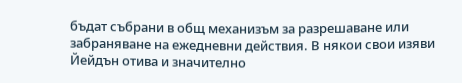бъдат събрани в общ механизъм за разрешаване или забраняване на ежедневни действия. В някои свои изяви Йейдън отива и значително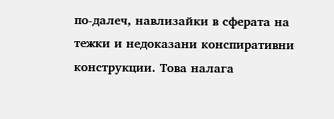по-далеч, навлизайки в сферата на тежки и недоказани конспиративни конструкции. Това налага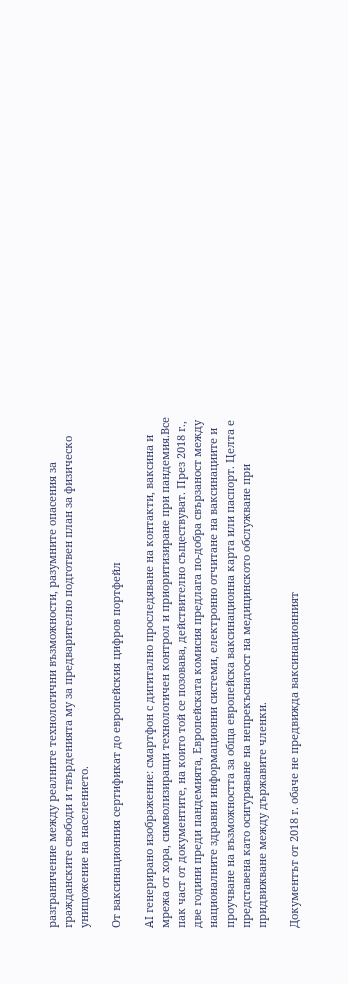разграничение между реалните технологични възможности, разумните опасения за гражданските свободи и твърденията му за предварително подготвен план за физическо унищожение на населението.

От ваксинационния сертификат до европейския цифров портфейл

AI генерирано изображение: смартфон с дигитално проследяване на контакти, ваксина и мрежа от хора, символизиращи технологичен контрол и приоритизиране при пандемия.Все пак част от документите, на които той се позовава, действително съществуват. През 2018 г., две години преди пандемията, Европейската комисия предлага по-добра свързаност между националните здравни информационни системи, електронно отчитане на ваксинациите и проучване на възможността за обща европейска ваксинационна карта или паспорт. Целта е представена като осигуряване на непрекъснатост на медицинското обслужване при придвижване между държавите членки.

Документът от 2018 г. обаче не предвижда ваксинационният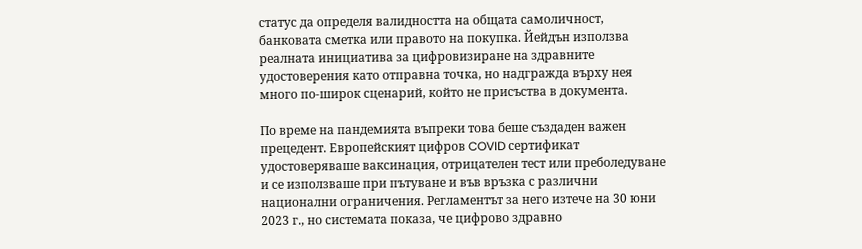статус да определя валидността на общата самоличност, банковата сметка или правото на покупка. Йейдън използва реалната инициатива за цифровизиране на здравните удостоверения като отправна точка, но надгражда върху нея много по-широк сценарий, който не присъства в документа.

По време на пандемията въпреки това беше създаден важен прецедент. Европейският цифров COVID сертификат удостоверяваше ваксинация, отрицателен тест или преболедуване и се използваше при пътуване и във връзка с различни национални ограничения. Регламентът за него изтече на 30 юни 2023 г., но системата показа, че цифрово здравно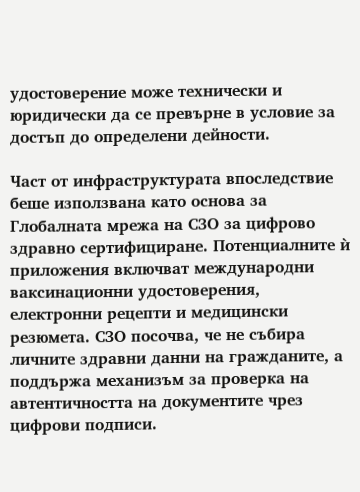удостоверение може технически и юридически да се превърне в условие за достъп до определени дейности.

Част от инфраструктурата впоследствие беше използвана като основа за Глобалната мрежа на СЗО за цифрово здравно сертифициране. Потенциалните ѝ приложения включват международни ваксинационни удостоверения, електронни рецепти и медицински резюмета. СЗО посочва, че не събира личните здравни данни на гражданите, а поддържа механизъм за проверка на автентичността на документите чрез цифрови подписи.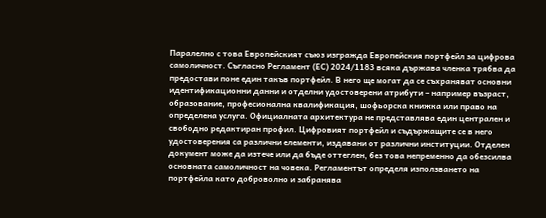Паралелно с това Европейският съюз изгражда Европейския портфейл за цифрова самоличност. Съгласно Регламент (ЕС) 2024/1183 всяка държава членка трябва да предостави поне един такъв портфейл. В него ще могат да се съхраняват основни идентификационни данни и отделни удостоверени атрибути – например възраст, образование, професионална квалификация, шофьорска книжка или право на определена услуга. Официалната архитектура не представлява един централен и свободно редактиран профил. Цифровият портфейл и съдържащите се в него удостоверения са различни елементи, издавани от различни институции. Отделен документ може да изтече или да бъде оттеглен, без това непременно да обезсилва основната самоличност на човека. Регламентът определя използването на портфейла като доброволно и забранява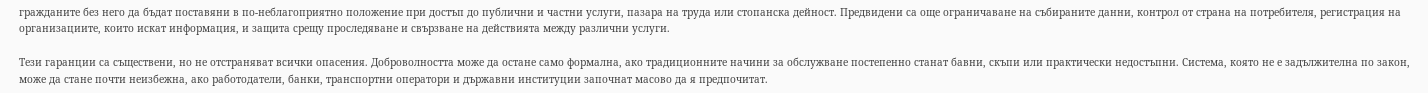гражданите без него да бъдат поставяни в по-неблагоприятно положение при достъп до публични и частни услуги, пазара на труда или стопанска дейност. Предвидени са още ограничаване на събираните данни, контрол от страна на потребителя, регистрация на организациите, които искат информация, и защита срещу проследяване и свързване на действията между различни услуги.

Тези гаранции са съществени, но не отстраняват всички опасения. Доброволността може да остане само формална, ако традиционните начини за обслужване постепенно станат бавни, скъпи или практически недостъпни. Система, която не е задължителна по закон, може да стане почти неизбежна, ако работодатели, банки, транспортни оператори и държавни институции започнат масово да я предпочитат.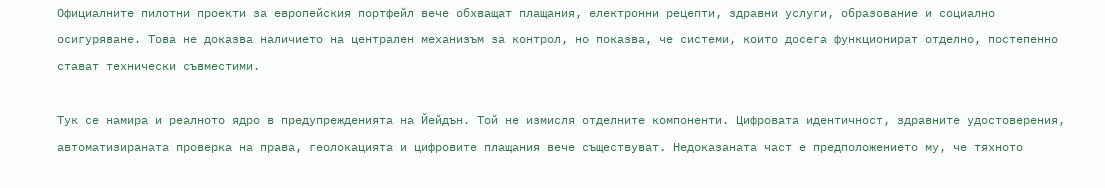Официалните пилотни проекти за европейския портфейл вече обхващат плащания, електронни рецепти, здравни услуги, образование и социално осигуряване. Това не доказва наличието на централен механизъм за контрол, но показва, че системи, които досега функционират отделно, постепенно стават технически съвместими.

Тук се намира и реалното ядро в предупрежденията на Йейдън. Той не измисля отделните компоненти. Цифровата идентичност, здравните удостоверения, автоматизираната проверка на права, геолокацията и цифровите плащания вече съществуват. Недоказаната част е предположението му, че тяхното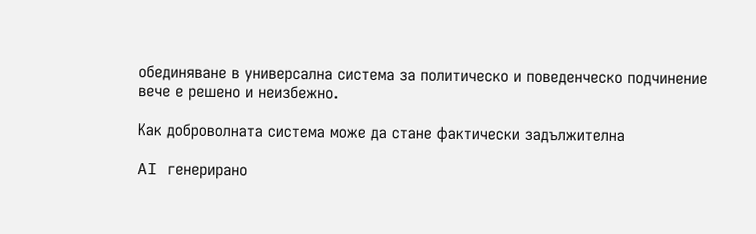обединяване в универсална система за политическо и поведенческо подчинение вече е решено и неизбежно.

Как доброволната система може да стане фактически задължителна

AI генерирано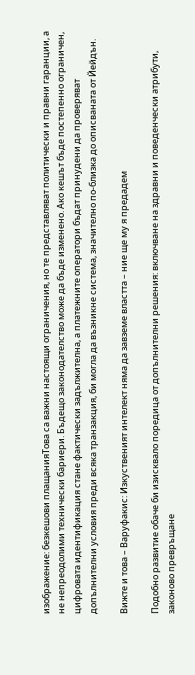изображение: безкешови плащанияТова са важни настоящи ограничения, но те представляват политически и правни гаранции, а не непреодолими технически бариери. Бъдещо законодателство може да бъде изменено. Ако кешът бъде постепенно ограничен, цифровата идентификация стане фактически задължителна, а платежните оператори бъдат принудени да проверяват допълнителни условия преди всяка транзакция, би могла да възникне система, значително по-близка до описваната от Йейдън.

Вижте и това – Варуфакис: Изкуственият интелект няма да завземе властта – ние ще му я предадем

Подобно развитие обаче би изисквало поредица от допълнителни решения: включване на здравни и поведенчески атрибути, законово превръщане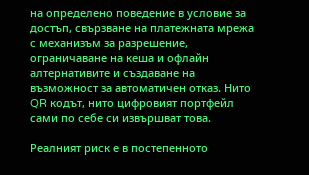на определено поведение в условие за достъп, свързване на платежната мрежа с механизъм за разрешение, ограничаване на кеша и офлайн алтернативите и създаване на възможност за автоматичен отказ. Нито QR кодът, нито цифровият портфейл сами по себе си извършват това.

Реалният риск е в постепенното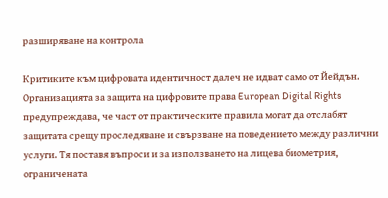разширяване на контрола

Критиките към цифровата идентичност далеч не идват само от Йейдън. Организацията за защита на цифровите права European Digital Rights предупреждава, че част от практическите правила могат да отслабят защитата срещу проследяване и свързване на поведението между различни услуги. Тя поставя въпроси и за използването на лицева биометрия, ограничената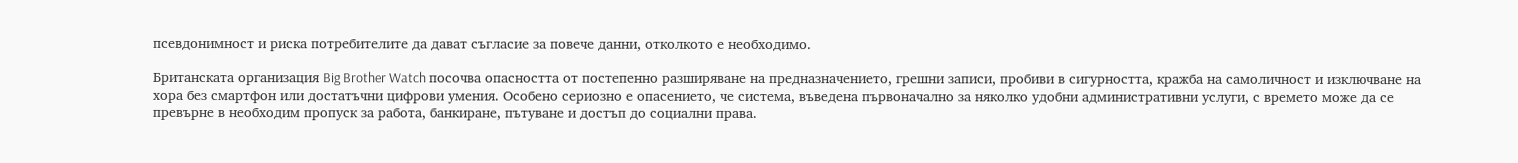псевдонимност и риска потребителите да дават съгласие за повече данни, отколкото е необходимо.

Британската организация Big Brother Watch посочва опасността от постепенно разширяване на предназначението, грешни записи, пробиви в сигурността, кражба на самоличност и изключване на хора без смартфон или достатъчни цифрови умения. Особено сериозно е опасението, че система, въведена първоначално за няколко удобни административни услуги, с времето може да се превърне в необходим пропуск за работа, банкиране, пътуване и достъп до социални права.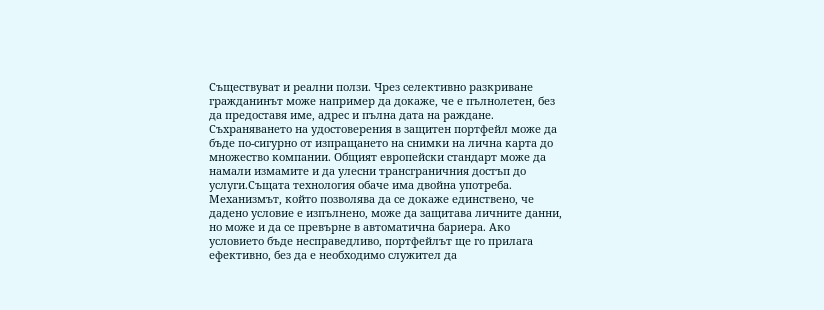Съществуват и реални ползи. Чрез селективно разкриване гражданинът може например да докаже, че е пълнолетен, без да предоставя име, адрес и пълна дата на раждане. Съхраняването на удостоверения в защитен портфейл може да бъде по-сигурно от изпращането на снимки на лична карта до множество компании. Общият европейски стандарт може да намали измамите и да улесни трансграничния достъп до услуги.Същата технология обаче има двойна употреба. Механизмът, който позволява да се докаже единствено, че дадено условие е изпълнено, може да защитава личните данни, но може и да се превърне в автоматична бариера. Ако условието бъде несправедливо, портфейлът ще го прилага ефективно, без да е необходимо служител да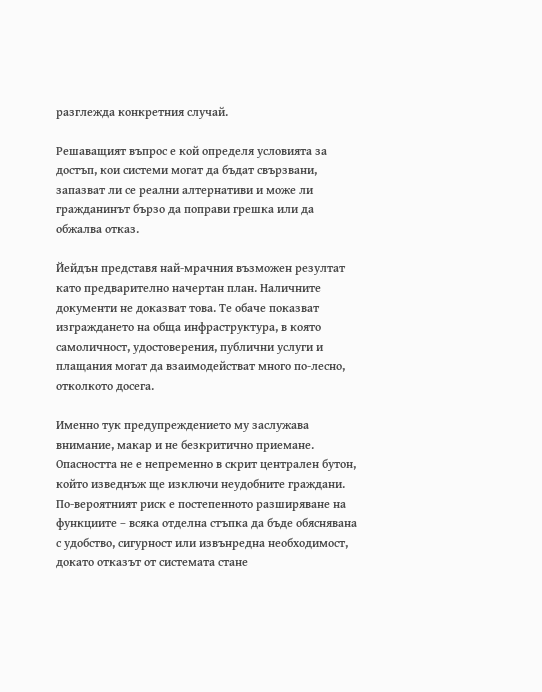разглежда конкретния случай.

Решаващият въпрос е кой определя условията за достъп, кои системи могат да бъдат свързвани, запазват ли се реални алтернативи и може ли гражданинът бързо да поправи грешка или да обжалва отказ.

Йейдън представя най-мрачния възможен резултат като предварително начертан план. Наличните документи не доказват това. Те обаче показват изграждането на обща инфраструктура, в която самоличност, удостоверения, публични услуги и плащания могат да взаимодействат много по-лесно, отколкото досега.

Именно тук предупреждението му заслужава внимание, макар и не безкритично приемане. Опасността не е непременно в скрит централен бутон, който изведнъж ще изключи неудобните граждани. По-вероятният риск е постепенното разширяване на функциите – всяка отделна стъпка да бъде обяснявана с удобство, сигурност или извънредна необходимост, докато отказът от системата стане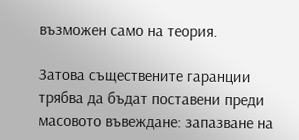възможен само на теория.

Затова съществените гаранции трябва да бъдат поставени преди масовото въвеждане: запазване на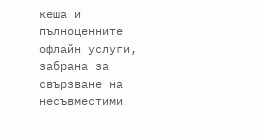кеша и пълноценните офлайн услуги, забрана за свързване на несъвместими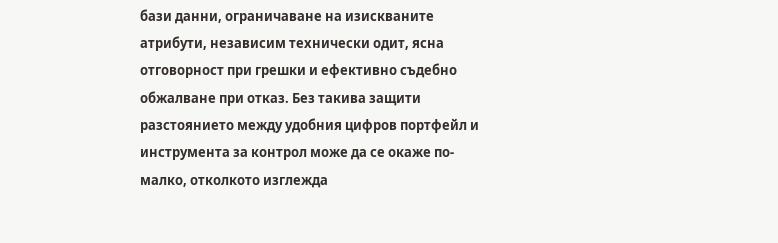бази данни, ограничаване на изискваните атрибути, независим технически одит, ясна отговорност при грешки и ефективно съдебно обжалване при отказ. Без такива защити разстоянието между удобния цифров портфейл и инструмента за контрол може да се окаже по-малко, отколкото изглежда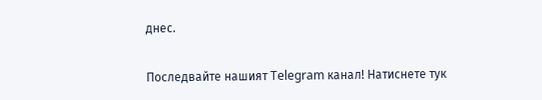днес.

Последвайте нашият Telegram канал! Натиснете тук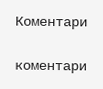Коментари

коментари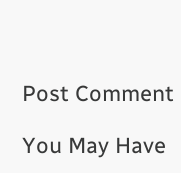Post Comment

You May Have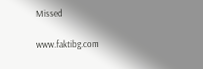Missed

www.faktibg.com